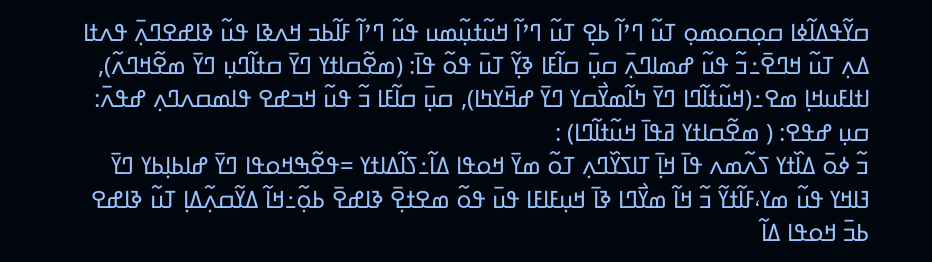ߛߌ߬ߟߡߊ߬ߦߊ ߛߋ߲ߛߋߘߋ߲ ߠߎ߬ ߣߴߊ߬ ߕߐ߲ ߠߎ߬ ߣߴߊ߬ ߞߎ߬ߙߎ߲߬ߘߎ ߟߎ߬ ߣߴߊ߬ ߓߊ߬ߕߏ ߞߍߢߊ ߟߎ߬ ߢߊߝߐߣߍ߲߫ ߟߍߙߊ ߡߍ߲ ߠߎ߬ ߞߣߐ߫߸ߏ߬ ߟߎ߬ ߝߘߊߣߍ߲߫ ߛߎ߲߫ ߛߊ߬ߓߊ ߢߌ߲߬ ߠߎ߫ ߟߋ߬ ߟߊ߫: (ߘߐ߬ߛߊߙߌ ߣߌ߫ ߛߙߊ߬ߣߎ߲ ߣߌ߫ ߘߐ߬ߞߣߍ߬), ߊߙߊߓߎߞߊ߲ ߘߐ߸(ߞߎ߬ߙߊ߬ߣߊ ߣߌ߫ ߤߊ߬ߘߌ߯ߛߌ ߣߌ߫ ߝߞ߫ߌߤߊ), ߛߎ߲߫ ߛߊ߬ߓߊ ߏ߬ ߟߎ߬ ߞߏߝߐ ߟߊߘߛߍߣߍ߲ ߝߟߍ߫:
ߛߎ߲ ߝߟߐ: ( ߘߐ߬ߛߊߙߌ ߥߟߊ߫ ߞߎ߬ߙߊ߬ߣߊ) :
ߏ߬ ߦߋ߫ ߡߊ߰ߙߌ ߖߍ߬ߘߍ ߟߊ߫ ߞߊ߲߫ ߠߊߖߌ߰ߣߍ߲ ߠߋ߬ ߘߌ߫ ߞߋߟߊ ߡߊ߬߸ߖߊ߬ߡߊߙߌ =ߟߐ߬ߒߞߋߟߊ ߣߌ߫ ߝߊߕߊ߲ߕߌ ߣߌ߫ ߔߊߞߌ ߟߎ߬ ߘߌ،ߓߊ߬ߙߌ߬ ߏ߬ ߞߊ߬ ߘߌ߯ߣߊ ߢߊ߫ ߞߎ߲ߓߊߓߊ ߟߎ߫ ߟߋ߬ ߘߐߙߐ߲߫ ߢߊߝߐ߫ ߕߋ߲߬߸ߞߊ߬ ߡߌ߬ߛߍ߲߬ߡߊ߲ ߠߎ߬ ߢߊߝߐ ߕߏ߫ ߞߋߟߊ ߡߊ߬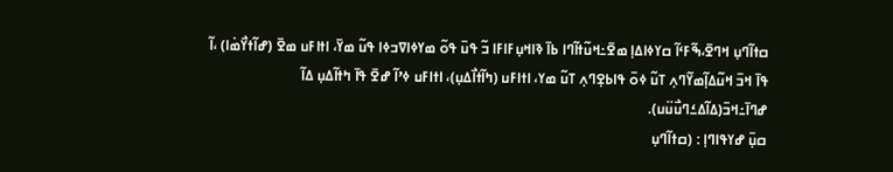ߛߙߊ߬ߣߎ߲ ߞߣߐ߫،ߒ߬ߓߵߊ߬ ߛߌߦߊߡߊ߲ ߘߐ߫߸ߞߎ߬ߙߊ߬ߣߊ ߕߊ߫ ߢߊߞߎ߲ߓߊߓߊ ߏ߬ ߟߎ߫ ߟߋ߬ ߘߌߦߊߜߏߦߊ ߟߎ߬ ߘߌ߫، ߊߙߊߓߎ ߘߐ߫ (ߝߊ߬ߙߌ߯ߘ߭ߊ) ،ߊ߬ ߟߊ߫ ߞߏ߫ ߞߎ߬ߡߊ߲߬ߘߌ߬ߣߍ߲ ߠߎ߬ ߦߋ߫ ߟߊߕߐ߲ߣߍ߲ ߠߎ߬ ߘߌ، ߊߙߊߓߎ (ߤߊ߬ߙߊ߯ߡߎ߲)، ߊߙߊߓߎ ߦߴߊ߬ ߝߐ߫ ߟߊ߫ ߤߙߊ߬ߡߎ߲ ߡߊ߬ ߝߣߊ߫߸ߞߏ߫(ߡߊ߬ߡߑߣߎ߯ߎ߳ߎ).
ߛߎ߲߫ ߝߌߟߊߣߊ߲ : (ߛߙߊ߬ߣߎ߲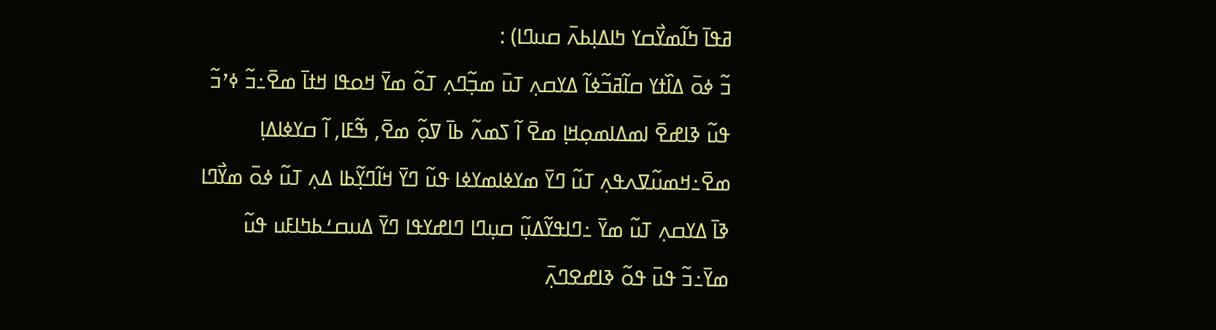ߥߟߊ߫ ߤߊ߬ߘߌ߯ߛߌ ߤߊߡߊ߲ߕߍ߫ ߛߎߣߊ) :
ߏ߬ ߦߋ߫ ߡߊ߰ߙߌ ߛߊ߬ߥߏ߬ߦߊ߬ ߡߌߛߍ߲ ߠߎ߫ ߘߏ߲߬ߣߍ߲ ߠߋ߬ ߘߌ߫ ߞߋߟߊ ߞߙߊ߫ ߘߐ߫߸ߏ߬ ߦߴߏ߬ ߟߎ߬ ߢߊߝߐ߫ ߊߘߡߊߘߋ߲ߞߊ߲ ߘߐ߫ ߊ߬ ߖߘߍ߬ ߕߊ߫ ߜߋ߲߬ ߘߐ߫, ߒ߬ߓߊ, ߊ߬ ߛߌߦߊߡߊ߲ ߘߐ߫߸ߞߘߎ߬ߜߍߟߍ߲ ߠߎ߬ ߣߌ߫ ߘߌߦߊߘߌߦߊ ߟߎ߬ ߣߌ߫ ߞߊ߬ߣߌ߲߬ߕߊ ߡߍ߲ ߠߎ߬ ߦߋ߫ ߘߌ߯ߣߊ ߢߊ߫ ߡߌߛߍ߲ ߠߎ߬ ߘߌ߫ ߸ߣߊߟߌ߬ߡߎ߲߬ ߛߎ߲ߣߊ ߣߊߝߌߟߊ ߣߌ߫ ߡߎߛߑߕߤߊߓߎ ߟߎ߬ ߘߌ߫߸ߏ߬ ߟߎ߫ ߟߋ߬ ߢߊߝߐߣߍ߲߫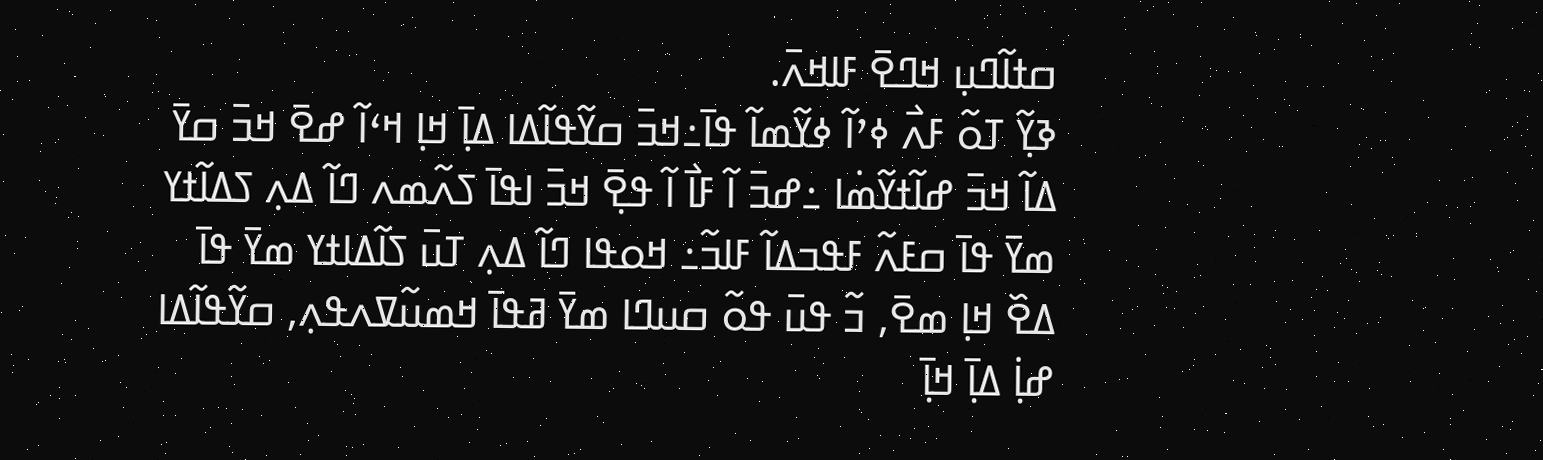ߛߙߊ߬ߣߎ߲ ߞߣߐ߫ ߓߊߞߍ߫.
ߢߌ߲߬ ߠߋ߬ ߓߍ߯ ߦߴߊ߬ ߦߌ߬ߘߊ߬ ߟߊ߫߸ߞߏ߫ ߛߌ߬ߟߊ߬ߡߊ ߡߊ߲߫ ߞߊ߲ ߞߵߊ߬ ߝߐ߫ ߞߏ߫ ߛߌ߫ ߡߊ߬ ߞߏ߫ ߝߊ߬ߙߌ߬ߘ߭ߊ ߸ߝߏ߫ ߊ߬ ߓߊ߯ ߊ߬ ߟߐ߲߫ ߞߏ߫ ߊߟߊ߫ ߖߍ߬ߘߍ ߣߊ߬ ߡߍ߲ ߖߡߊ߬ߙߌ ߘߌ߫ ߟߊ߫ ߛߓߍ߬ ߓߟߏߡߊ߬ ߓߊߏ߬߸ ߞߋߟߊ ߣߊ߬ ߡߍ߲ ߠߎ߫ ߖߊ߬ߡߊߙߌ ߘߌ߫ ߟߊ߫ ߡߐ߰ ߞߊ߲ ߘߐ߫, ߏ߬ ߟߎ߫ ߟߋ߬ ߛߎߣߊ ߘߌ߫ ߥߟߊ߫ ߞߘߎ߬ߜߍߟߍ߲, ߛߌ߬ߟߊ߬ߡߊ ߝߊ߲߭ ߡߊ߲߫ ߞߊ߲߫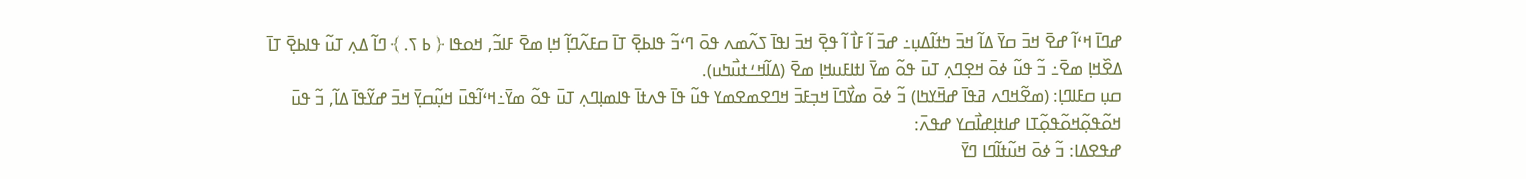ߝߣߊ߫ ߞߵߊ߬ ߝߐ߫ ߞߏ߫ ߛߌ߫ ߡߊ߬ ߞߏ߫ ߤߙߊ߬ߡߎ߲߸ ߝߏ߫ ߊ߬ ߓߊ߯ ߊ߬ ߟߐ߲߫ ߞߏ߫ ߊߟߊ߫ ߖߍ߬ߘߍ ߟߋ߫ ߣߵߏ߬ ߟߊߕߐ߲߫ ߠߊ߫ ߛߓߍ߬ߣߊ߲߬ ߞߊ߲ ߘߐ߫ ߓߊߏ߬, ߞߋߟߊ ﴿ ߕ ߖ. ﴾ ߣߊ߬ ߡߍ߲ ߠߎ߬ ߟߊߕߐ߲߫ ߠߊ߫ ߡߐ߰ߞߊ߲ ߘߐ߫߸ ߏ߬ ߟߎ߬ ߦߋ߫ ߞߐ߲ߣߍ߲ ߠߎ߫ ߟߋ߬ ߘߌ߫ ߊߙߊߓߎߞߊ߲ ߘߐ߫ (ߡߊ߬ߞߑߙߎ߯ߤߎ).
ߛߎ߲ ߛߓߊߣߊ߲: (ߘߐ߬ߞߣߍ ߥߟߊ߫ ߝߞ߫ߌߤߊ) ߏ߬ ߦߋ߫ ߘߌ߯ߣߊ߫ ߞߏ߲ߓߏ߫ ߞߣߐߘߐߘߌ ߟߎ߬ ߟߊ߫ ߟߍߙߊ߫ ߟߊߘߊ߲ߣߍ߲ ߠߎ߫ ߟߋ߬ ߘߌ߫߸ߞߵߊ߬ߟߎ߫ ߞߎ߲߬ߛߌ߲߫ ߞߏ߫ ߝߌ߬ߟߊ߫ ߡߊ߬, ߏ߬ ߟߎ߫ ߞߋ߬ߟߋ߲߬ߞߋ߬ߟߋ߲߬ߠߊ ߝߊߙߊ߲ߝߊ߯ߛߌ ߝߟߍ߫:
ߝߟߐߡߊ: ߏ߬ ߦߋ߫ ߞߎ߬ߙߊ߬ߣߊ ߣߌ߫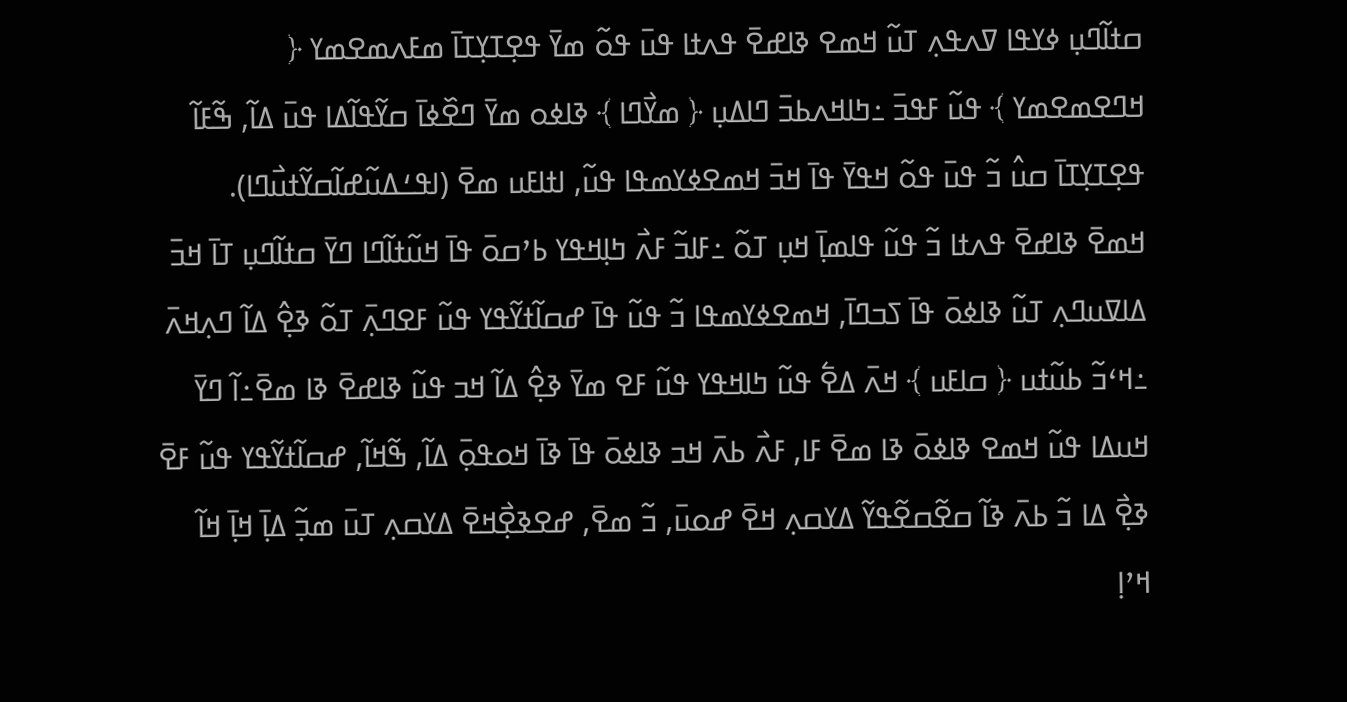ߛߙߊ߬ߣߎ߲ ߦߌߟߊ ߜߍߟߍ߲ ߠߎ߬ ߞߘߐ ߢߊߝߐ߫ ߟߍߙߊ ߟߎ߫ ߟߋ߬ ߘߌ߫ ߟߐ߲ߠߌ߲ߠߊ߫ ߘߓߍߘߐߘߌ ﴿ ߞߣߐߘߐߘߌ ﴾ ߟߎ߬ ߓߟߏ߫ ߸ߤߊߞߍߕߏ߫ ߣߊߡߎ߲ ﴿ ߘߌ߯ߣߊ ﴾ ߢߊߦߋ ߘߌ߫ ߣߐ߰ߦߊ߫ ߛߌ߬ߟߊ߬ߡߊ ߟߎ߫ ߡߊ߬, ߒ߬ߓߊ߬ ߟߐ߲ߠߌ߲ߠߊ߫ ߛߎ߮ ߏ߬ ߟߎ߫ ߟߋ߬ ߞߟߌ߫ ߟߊ߫ ߞߏ߫ ߞߘߐߦߌߘߟߊ ߟߎ߬, ߊߙߊߓߎ ߘߐ߫ (ߊߟߑߡߎ߬ߝߊ߬ߛߌ߬ߙߎ߯ߣߊ).
ߞߘߐ߫ ߢߊߝߐ߫ ߟߍߙߊ ߏ߬ ߟߎ߬ ߟߊߘߊ߲߫ ߞߎ߲ ߠߋ߬ ߸ߓߊߏ߬ ߓߍ߯ ߤߊ߲ߞߟߌ ߕߴߛߋ߫ ߟߊ߫ ߞߎ߬ߙߊ߬ߣߊ ߣߌ߫ ߛߙߊ߬ߣߎ߲ ߠߊ߫ ߞߏ߫ ߡߊߜߎߣߍ߲ ߠߎ߬ ߢߊߦߋ߫ ߟߊ߫ ߖߏߣߊ߫, ߞߘߐߦߌߘߟߊ ߏ߬ ߟߎ߬ ߟߊ߫ ߝߛߊ߬ߙߌ߬ߟߌ ߟߎ߬ ߓߐߣߍ߲߫ ߠߋ߬ ߢߐ߲߮ ߡߊ߬ ߣߍ߲ߞߍ߫ ߸ߞߵߏ߬ ߕߎ߬ߙߎ ﴿ ߛߊߓߎ ﴾ ߞߍ߫ ߡߐ߱ ߟߎ߬ ߤߊߞߟߌ ߟߎ߬ ߓߐ ߘߌ߫ ߢߐ߲߮ ߡߊ߬ ߞߏ ߟߎ߬ ߢߊߝߐ߫ ߢߊ ߘߐ߫߸ߊ߬ ߣߌ߫ ߞߎߡߊ ߟߎ߬ ߞߘߐ ߢߊߦߋ߫ ߢߊ ߘߐ߫ ߓߊ, ߓߍ߯ ߕߍ߫ ߞߏ ߢߊߦߋ߫ ߟߊ߫ ߢߊ߫ ߞߋߟߋ߲߫ ߡߊ߬, ߒ߬ߞߊ߬, ߝߛߊ߬ߙߌ߬ߟߌ ߟߎ߬ ߓߐ߫ ߢߐ߲߯ ߡߊ ߏ߬ ߕߍ߫ ߢߊ߬ ߛߐ߬ߛߐ߬ߟߌ߬ ߡߌߛߍ߲ ߞߐ߫ ߝߋߎ߫, ߏ߬ ߘߐ߫, ߝߐߢߐ߲߯ߞߐ߫ ߡߌߛߍ߲ ߠߎ߫ ߘߏ߲߬ ߡߊ߲߫ ߞߊ߲߫ ߞߊ߬ ߞߴߊ߲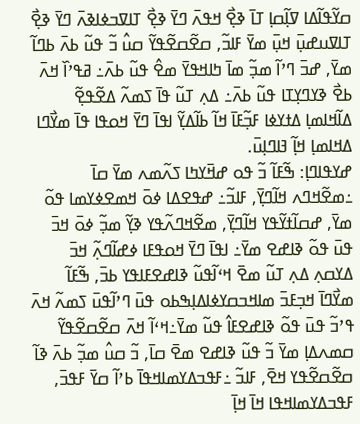ߛߌ߬ߟߊ߬ߡߊ ߜߊ߲߬ߛߊ߲ ߠߊ߫ ߢߐ߲߯ ߞߟߍ߫ ߣߌ߫ ߢߐ߲߯ ߠߊߜߏߦߊߢߍ߫ ߣߌ߫ ߢߐ߲߯ ߠߊߜߎߝߎ߲߫ ߞߎ߲߫ ߘߌ߫ ߓߊߏ߬, ߛߐ߬ߛߐ߬ߟߌ߬ ߛߎ߮ ߏ߬ ߟߎ߬ ߕߍ߫ ߕߣߊ߬ ߘߌ߫, ߝߏ߫ ߣߴߊ߬ ߘߏ߲߬ ߘߊ߫ ߤߊߞߟߌ߫ ߘߐ߮ ߟߎ߬ ߕߍ߫߸ ߥߟߴߊ߰ ߞߍ߫ ߕߐ߯ ߢߌߣߌ߲ߠߊ ߟߎ߬ ߕߍ߫߸ ߡߍ߲ ߠߎ߬ ߟߊ߫ ߖߘߍ߬ ߡߐ߬ߟߐ߲߬ ߡߊ߬ߞߊߘߊ߲ ߡߙߌߦߊ ߓߏ߲߬ߓߊ߫ ߞߊ߬ ߕߊ߬ߡߌ߲߬ ߊߟߊ߫ ߣߌ߫ ߞߋߟߊ ߟߊ߫ ߘߌ߯ߣߊ ߡߞߊߘߊ߲ ߞߊ߲߬ ߔߊߣߊ߲ߎ߫.
ߝߌߟߊߣߊ߲: ߒ߬ߓߊ߬ ߏ߬ ߟߋ ߝߞ߫ߌߤߊ ߖߍ߬ߘߍ ߘߌ߫ ߛߊ߫ ߸ߘߐ߬ߞߣߍ ߞߊ߬ߣߌ߲߫, ߓߊߏ߬߸ ߝߟߐߡߊ ߦߋ߫ ߞߘߐߦߌߘߊ ߟߋ߬ ߘߌ߫, ߝߛߊ߬ߙߌ߬ߟߌ ߞߊ߬ߣߌ߲߫, ߘߐ߬ߞߣߍ߬ߟߌ ߢߌ߲߬ ߘߏ߲߬ ߦߋ߫ ߞߏ߫ ߟߎ߫ ߟߋ߬ ߢߊߝߐ ߘߌ߫߸ ߊߟߊ߫ ߣߌ߫ ߞߋߟߓߊ ߦߝߊ߬ߣߍ߲߬ ߞߏ߫ ߡߌߛߍ߲ ߡߍ߲ ߠߎ߬ ߘߐ߫ ߞߵߊ߬ߟߎ߬ ߢߊߝߐߓߊߟߌ ߕߏ߫, ߒ߬ߓߊ߬ ߘߌ߯ߣߊ߫ ߞߏ߲ߓߏ߫ ߘߊߞߏߛߌߦߊߡߊ߲ߒߕߋ ߟߎ߫ ߣߴߊ߬ߟߎ߫ ߖߘߍ߬ ߞߍ߫ ߟߴߏ߬ ߟߎ߫ ߟߋ߬ ߢߊߝߐߓߊ߮ ߟߎ߬ ߘߌ߫߸ߞߵߊ߬ ߞߍ߫ ߛߐ߬ߛߐ߬ߟߌ߬ ߛߘߍߡߊ߲ ߘߌ߫ ߏ߬ ߟߎ߬ ߢߊߝߐ ߘߐ߫ ߛߊ߫, ߏ߬ ߛߎ߮ ߘߏ߲߬ ߕߍ߫ ߢߊ߬ ߛߐ߬ߛߐ߬ߟߌ ߞߐ߫, ߓߊߏ߬ ߸ߓߟߏߡߌߘߊߞߟߊ߫ ߕߴߊ߬ ߛߌ߫ ߓߟߏ߫,
ߓߟߏߡߌߘߊߞߟߊ ߞߊ߫ ߞߊ߲߫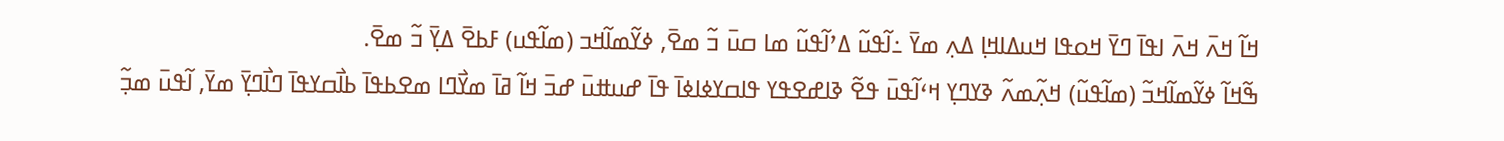ߞߊ߬ ߞߍ߫ ߞߍ߫ ߊߟߊ߫ ߣߌ߫ ߞߋߟߊ ߞߎߡߊߞߊ߲ ߡߍ߲ ߘߌ߫ ߸ߊ߬ߟߎ߬ ߡߴߊ߬ߟߎ߬ ߘߊ ߛߎ߫ ߏ߬ ߘߐ߫, ߦߌ߬ߘߊ߬ߞߏ (ߘߊ߬ߟߎ) ߓߕߐ߫ ߡߌ߲߫ ߏ߬ ߘߐ߫.
ߒ߬ߞߊ߬ ߦߌ߬ߘߊ߬ߞߏ߬ (ߘߊ߬ߟߎ߬) ߞߍ߲߬ߘߍ߬ ߢߌߣߌ߲ ߞߵߊ߬ߟߎ߫ ߟߐ߬ ߢߊߝߐߟߌ ߟߊߛߌߦߊߦߊ߫ ߟߊ߫ ߝߎߚߎ߫ ߝߏ߫ ߞߊ߬ ߥߊ߫ ߘߌ߯ߣߊ ߘߐߕߟߊ߫ ߕߊ߯ߛߌߟߊ߫ ߣߊ߯ߣߌ߲߫ ߘߌ߫, ߊ߬ߟߎ߫ ߘߏ߲߬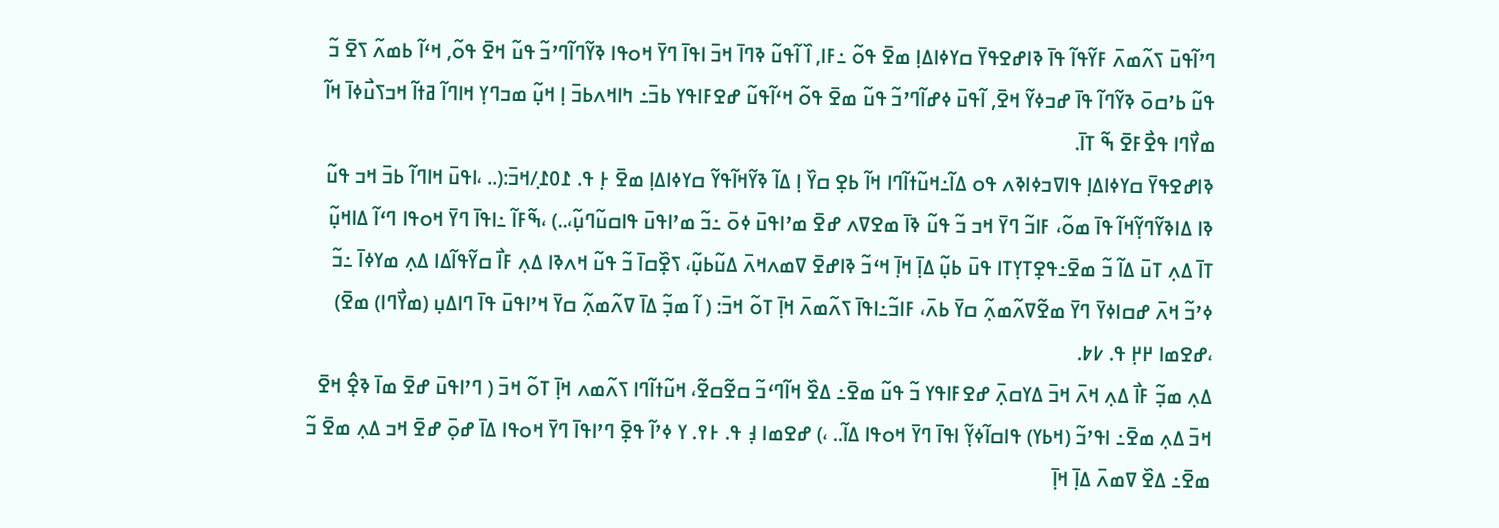ߣߴߊ߬ߟߎ߫ ߖߍ߬ߘߍ߫ ߓߌ߬ߟߊ߬ ߟߊ߫ ߢߊߝߐߟߌ߫ ߛߌߦߊߡߊ߲ ߘߐ߫ ߟߋ߬ ߸ߓߊ, ߊ߰ ߊ߬ߟߎ߬ ߢߣߊ߫ ߞߏ߫ ߊߟߊ߫ ߣߌ߫ ߞߋߟߊ ߢߌ߬ߣߊ߬ߣߴߏ߬ ߟߎ߬ ߞߐ߫ ߟߋ߬, ߞߵߊ߬ ߕߘߍ߬ ߖߐ߫ ߏ߬ ߟߎ߬ ߕߴߛߋ߫ ߢߌ߬ߣߊ߬ ߟߊ߫ ߝߏߦߌ߬ ߞߐ߫, ߊ߬ߟߎ߫ ߦߝߊ߬ߣߴߏ߬ ߟߎ߬ ߘߐ߫ ߟߋ߬ ߞߵߊ߬ߟߎ߬ ߝߐߓߊߟߌ ߕߏ߫߸ ߤߊߞߍߕߏ߫ ߊ߲ ߞߎ߲߬ ߘߏߣߌ߲ ߞߊߣߊ߬ ߥߙߊ߬ ߞߏߖߎ߯ߦߊ߫ ߞߊ߬ ߘߌ߯ߣߊ ߟߐ߯ߓߐ߫ ߒ߬ ߠߊ߫.
ߢߊߝߐߟߌ߫ ߛߌߦߊߡߊ߲ ߟߊߜߏߦߊߢߍ ߟߋ ߡߊ߬߸ߞߎ߬ߙߊ߬ߣߊ ߞߊ߬ ߕߐ߲ ߛߌ߰ ߊ߲ ߡߊ߬ ߢߌ߬ߞߊ߬ߟߌ߬ ߛߌߦߊߡߊ߲ ߘߐ߫ ߅߲ ߟ. ߁߀߁߲/ߞߏ߫:(.. ،ߊߟߎ߫ ߞߊߣߊ߬ ߕߏ߫ ߞߏ ߟߎ߬ ߢߊ ߡߊߢߌ߬ߣߌ߲߬ߞߊ߬ ߟߊ߫ ߘߋ߬، ߓߊߏ߬ ߣߌ߫ ߞߏ ߏ߬ ߟߎ߬ ߢߊ߫ ߘߐߜߍ ߝߐ߫ ߘߴߊߟߎ߫ ߦߋ߫ ߸ߏ߬ ߘߴߊߟߎ߫ ߟߊߛߎ߬ߣߎ߲߬،..) ،ߒ߬ߓߊ߬ ߸ߊߟߊ߫ ߣߌ߫ ߞߋߟߊ ߣߵߊ߬ ߡߊߞߎ߲߬ ߠߊ߫ ߡߍ߲ ߠߎ߫ ߡߊ߬ ߏ߬ ߘߐ߫߸ߟߐ߲ߠߌ߲ߠߊ ߟߎ߫ ߕߎ߲߬ ߡߊ߲߫ ߞߊ߲߫ ߞߵߏ߬ ߢߊߝߐ߫ ߜߘߍߞߍ߫ ߡߎ߬ߕߎ߲߬، ߖߐ߲߰ߛߊ߫ ߏ߬ ߟߎ߬ ߞߍߢߊ ߡߍ߲ ߓߊ߯ ߛߌ߬ߟߊ߬ߡߊ ߡߍ߲ ߘߌߦߊ߫ ߸ߏ߬ ߦߴߏ߬ ߞߍ߫ ߝߛߊߦߌ߫ ߣߌ߫ ߘߐ߬ߜߍ߬ߘߍ߲߬ ߛߌ߫ ߕߍ߫، ߓߊߏ߬߸ߊߟߊ߫ ߖߍ߬ߘߍ߫ ߞߊ߲߫ ߠߋ߬ ߞߏ߫: ( ߊ߬ ߘߏ߲߬ ߡߊ߫ ߜߍ߬ߘߍ߲߬ ߛߌ߫ ߞߴߊߟߎ߫ ߟߊ߫ ߣߊߡߎ߲ (ߘߌ߯ߣߊ) ߘߐ߫) ،ߝߐߘߊ ߂߂߲ ߟ. ߇߈.
ߡߍ߲ ߘߏ߲߬ ߓߊ߯ ߡߍ߲ ߞߍ߫ ߞߏ߫ ߡߌߛߍ߲߫ ߝߐߓߊߟߌ ߏ߬ ߟߎ߬ ߘߐ߫߸ ߡߐ߰ ߞߊ߬ߣߵߏ߬ ߛߐ߬ߛߐ߬، ߞߎ߬ߙߊ߬ߣߊ ߖߍ߬ߘߍ ߞߊ߲߫ ߠߋ߬ ߞߏ߫ ( ߣߴߊߟߎ߫ ߝߐ߫ ߘߊ߫ ߢߐ߲߮ ߞߐ߫ ߞߏ߫ ߡߍ߲ ߘߐ߫߸ ߊߟߴߏ߬ (ߞߕߌ) ߟߊߛߊ߬ߦߌ߲߬ ߊߟߊ߫ ߣߌ߫ ߞߋߟߊ ߡߊ߬.. ،) ߝߐߘߊ ߃߲ ߟ. ߅߉. ߌ ߦߴߊ߬ ߟߐ߲߫ ߣߴߊߟߊ߫ ߣߌ߫ ߞߋߟߊ ߡߊ߫ ߝߋ߲߫ ߝߐ߫ ߞߏ ߡߍ߲ ߘߐ߫ ߏ߬ ߘߐ߫߸ ߡߐ߰ ߜߘߍ߫ ߡߊ߲߫ ߞߊ߲߫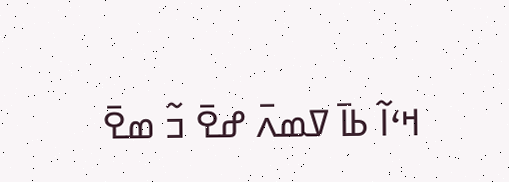ߞߵߊ߬ ߕߊ߫ ߜߘߍ߫ ߝߐ߫ ߏ߬ ߘߐ߫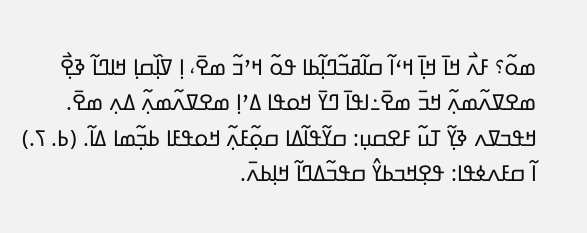ߘߋ߬؟ ߓߍ߯ ߞߊ߫ ߞߊ߲߫ ߞߵߊ߬ ߛߊ߬ߥߏ߬ߣߊ߲߬ߕߊ ߟߋ߬ ߞߴߏ߬ ߘߐ߫، ߊ߲ ߜߊ߲߰ߛߊ߲ ߞߊߣߊ߬ ߢߐ߲߯ ߘߐߜߍ߬ߘߍ߲߬ ߞߏ߫ ߘߐ߫߸ߊߟߊ߫ ߣߌ߫ ߞߋߟߊ ߡߴߊ߲ ߘߐߜߍ߬ߘߍ߲߬ ߡߍ߲ ߘߐ߫.
ߞߟߏߜߍ ߢߌ߲߬ ߠߎ߬ ߓߐߛߎ߲: ߛߌ߬ߟߊ߬ߡߊ ߛߋ߲߬ߓߍ߲߬ ߞߋߟߓߊ ߕߏ߲߬ߘߊ ߡߊ߬. (ߕ. ߖ.)
ߊ߬ ߛߓߍߦߟߊ: ߟߐ߲ߞߏߕߌ߮ ߛߟߏ߬ߡߣߊ߬ ߞߊ߲ߕߍ߫.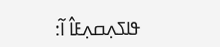ߟߊߖߍ߲ߛߍ߲ߓߊ߮ ߊ߬: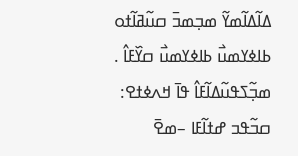ߡߊ߬ߡߊ߬ߘߌ߬ ߘߏ߲ߘߏ߫ ߛߎ߬ߥߊ߬ߙߋ ߕߊߦߌߘߎ߯ ߕߊߦߌߘߎ߯ ߛߌ߰ߓߊ߮ .
ߘߏ߲߬ߖߟߎ߬ߡߊ߬ߓߊ߮ ߟߊ߫ ߞߍߦߙߐ: ߛߏ߬ߟߏ ߝߙߊ߬ߓߊ –ߘߐ߫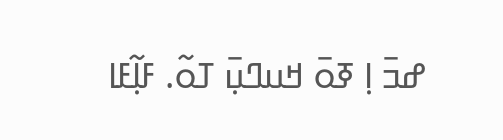ߝߏ߫ ߊ߲ ߧߋ߫ ߞߎߣߎ߲߫ ߠߋ߬. ߓߊ߲߬ߓߊ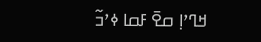ߞߣߴߊ߲ ߛߐ߫ ߓߛߊ ߦߴߏ߬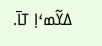ߡߌ߬ߘߵߊ߲ ߠߊ߫.